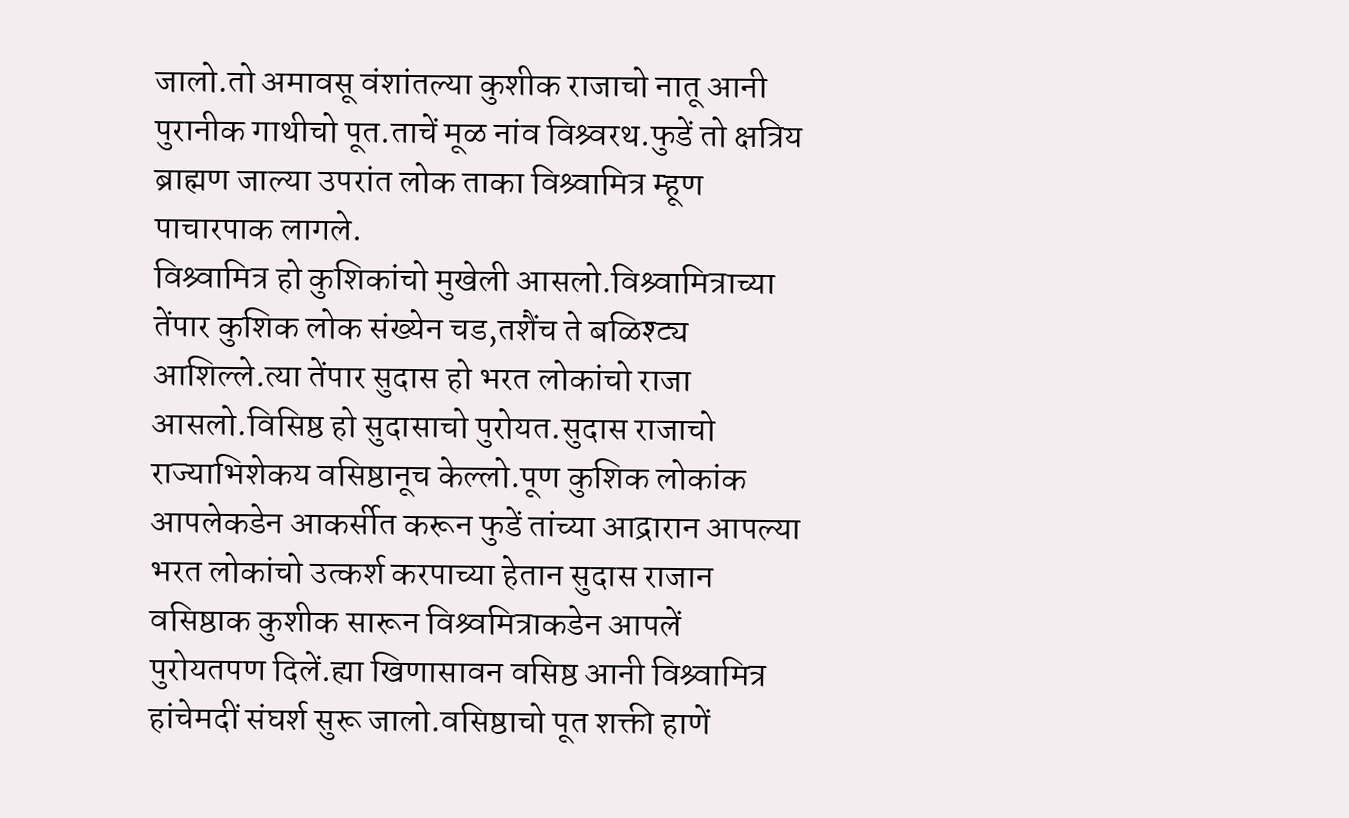जालो.तो अमावसू वंशांतल्या कुशीक राजाचो नातू आनी पुरानीक गाथीचो पूत.ताचें मूळ नांव विश्र्वरथ.फुडें तो क्षत्रिय ब्राह्मण जाल्या उपरांत लोक ताका विश्र्वामित्र म्हूण पाचारपाक लागले.
विश्र्वामित्र हो कुशिकांचो मुखेली आसलो.विश्र्वामित्राच्या तेंपार कुशिक लोक संख्येन चड,तशैंच ते बळिश्ट्य आशिल्ले.त्या तेंपार सुदास हो भरत लोकांचो राजा आसलो.विसिष्ठ हो सुदासाचो पुरोयत.सुदास राजाचो राज्याभिशेकय वसिष्ठानूच केल्लो.पूण कुशिक लोकांक आपलेकडेन आकर्सीत करून फुडें तांच्या आद्रारान आपल्या भरत लोकांचो उत्कर्श करपाच्या हेतान सुदास राजान वसिष्ठाक कुशीक सारून विश्र्वमित्राकडेन आपलें पुरोयतपण दिलें.ह्या खिणासावन वसिष्ठ आनी विश्र्वामित्र हांचेमदीं संघर्श सुरू जालो.वसिष्ठाचो पूत शक्ती हाणें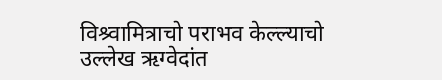विश्र्वामित्राचो पराभव केल्ल्याचो उल्लेख ऋग्वेदांत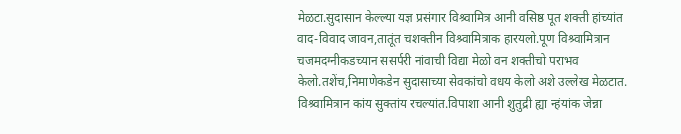मेळटा.सुदासान केल्ल्या यज्ञ प्रसंगार विश्र्वामित्र आनी वसिष्ठ पूत शक्ती हांच्यांत वाद-विवाद जावन,तातूंत चशक्तीन विश्र्वामित्राक हारयलो.पूण विश्र्वामित्रान चजमदग्नीकडच्यान ससर्परी नांवाची विद्या मेळो वन शक्तीचो पराभव केलो.तशेंच,निमाणेकडेन सुदासाच्या सेवकांचो वधय केलो अशे उल्लेख मेळटात.
विश्र्वामित्रान कांय सुक्तांय रचल्यांत.विपाशा आनी शुतुद्री ह्या न्हंयांक जेन्ना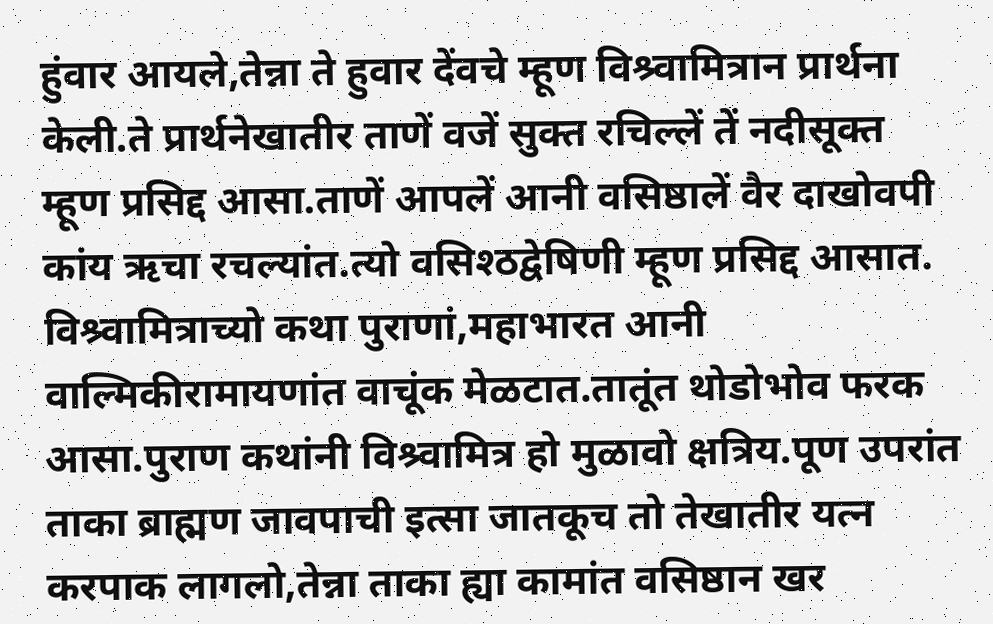हुंवार आयले,तेन्ना ते हुवार देंवचे म्हूण विश्र्वामित्रान प्रार्थना केली.ते प्रार्थनेखातीर ताणें वजें सुक्त रचिल्लें तें नदीसूक्त म्हूण प्रसिद्द आसा.ताणें आपलें आनी वसिष्ठालें वैर दाखोवपी कांय ऋचा रचल्यांत.त्यो वसिश्ठद्वेषिणी म्हूण प्रसिद्द आसात.
विश्र्वामित्राच्यो कथा पुराणां,महाभारत आनी वाल्मिकीरामायणांत वाचूंक मेळटात.तातूंत थोडोभोव फरक आसा.पुराण कथांनी विश्र्वामित्र हो मुळावो क्षत्रिय.पूण उपरांत ताका ब्राह्मण जावपाची इत्सा जातकूच तो तेखातीर यत्न करपाक लागलो,तेन्ना ताका ह्या कामांत वसिष्ठान खर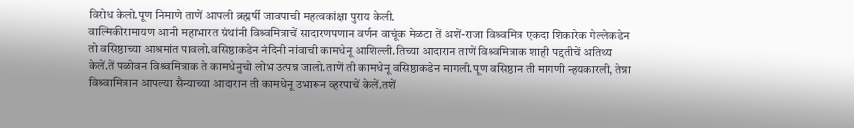विरोध केलो.पूण निमाणे ताणें आपली ब्रह्मर्षी जावपाची महत्वकांक्षा पुराय केली.
वाल्मिकीरामायण आनी महाभारत ग्रंथांनी विश्र्वमित्राचें सादारणपणान वर्णन वाचूंक मेळटा तें अशें-राजा विश्र्वमित्र एकदा शिकारेक गेल्लेकडेन तो वसिष्ठाच्या आश्रमांत पावलो.वसिष्ठाकडेन नंदिनी नांवाची कामधेनू आशिल्ली.तिच्या आदारान ताणें विश्र्वमित्राक शाही पद्दतीचें अतिथ्य केलें.तें पळोवन विश्र्वमित्राक ते कामधेनुचो लोभ उत्पन्न जालो.ताणें ती कामधेनू वसिष्ठाकडेन मागली.पूण वसिष्ठान ती मागणी न्हयकारली, तेन्ना विश्र्वामित्रान आपल्या सैन्याच्या आदारान ती कामधेनू उभारून व्हरपाचें केलें.तशें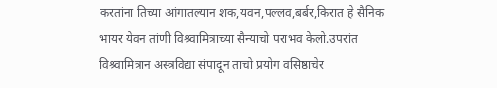करतांना तिच्या आंगातल्यान शक,यवन,पल्लव,बर्बर,किरात हे सैनिक भायर येवन तांणी विश्र्वामित्राच्या सैन्याचो पराभव केलो.उपरांत विश्र्वामित्रान अस्त्रविद्या संपादून ताचो प्रयोग वसिष्ठाचेर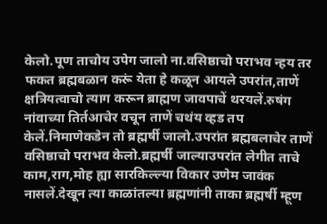केलो.पूण ताचोय उपेग जालो ना.वसिष्ठाचो पराभव न्हय तर फकत ब्रह्मबळान करूं येता हे कळून आयले उपरांत,ताणें क्षत्रियत्वाचो त्याग करून ब्राह्मण जावपाचें थरयलें.रुषंग नांवाच्या तिर्तआचेर वचून ताणें चथंय व्हड तप केलें.निमाणेकडेन तो ब्रह्मर्षी जालो.उपरांत ब्रह्मबलाचेर ताणें वसिष्ठाचो पराभव केलो.ब्रह्मर्षी जाल्याउपरांत लेगीत ताचे काम,राग,मोह ह्या सारकिल्ल्या विकार उणेम जावंक नासलें.देखून त्या काळांतल्या ब्रह्मणांनी ताका ब्रह्मर्षी म्हूण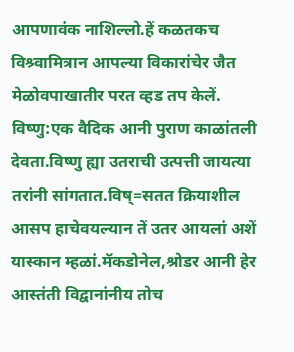आपणावंक नाशिल्लो.हें कळतकच विश्र्वामित्रान आपल्या विकारांचेर जैत मेळोवपाखातीर परत व्हड तप केलें.
विष्णु:एक वैदिक आनी पुराण काळांतली देवता.विष्णु ह्या उतराची उत्पत्ती जायत्या तरांनी सांगतात.विष्=सतत क्रियाशील आसप हाचेवयल्यान तें उतर आयलां अशें यास्कान म्हळां.मॅकडोनेल,श्रोडर आनी हेर आस्तंती विद्वानांनीय तोच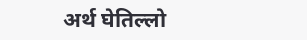अर्थ घेतिल्लो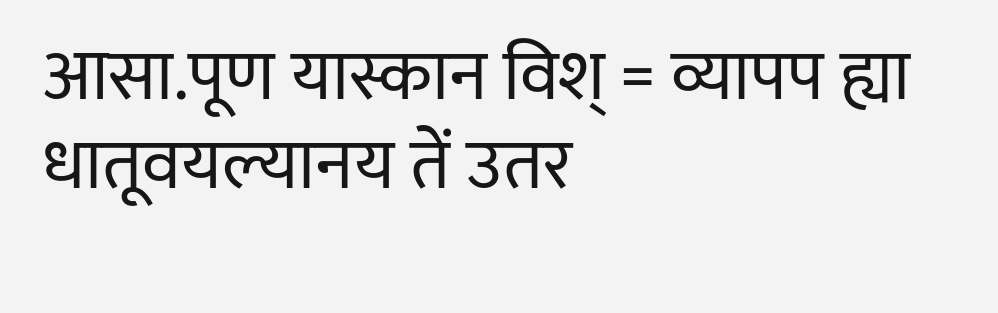आसा.पूण यास्कान विश् = व्यापप ह्या धातूवयल्यानय तें उतर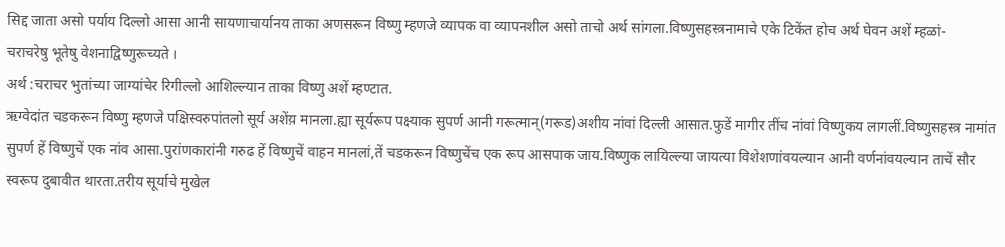सिद्द जाता असो पर्याय दिल्लो आसा आनी सायणाचार्यानय ताका अणसरून विष्णु म्हणजे व्यापक वा व्यापनशील असो ताचो अर्थ सांगला.विष्णुसहस्त्रनामाचे एके टिकेंत होच अर्थ घेवन अशें म्हळां-
चराचरेषु भूतेषु वेशनाद्विष्णुरूच्यते ।
अर्थ :चराचर भुतांच्या जाग्यांचेर रिगील्लो आशिल्ल्यान ताका विष्णु अशें म्हण्टात.
ऋग्वेदांत चडकरून विष्णु म्हणजे पक्षिस्वरुपांतलो सूर्य अशेंय़ मानला.ह्या सूर्यरूप पक्ष्याक सुपर्ण आनी गरूत्मान्(गरूड)अशीय नांवां दिल्ली आसात.फुडें मागीर तींच नांवां विष्णुकय लागलीं.विष्णुसहस्त्र नामांत सुपर्ण हें विष्णुचें एक नांव आसा.पुरांणकारांनी गरुढ हें विष्णुचें वाहन मानलां,तें चडकरून विष्णुचेंच एक रूप आसपाक जाय.विष्णुक लायिल्ल्या जायत्या विशेशणांवयल्यान आनी वर्णनांवयल्यान ताचें सौर स्वरूप दुबावीत थारता.तरीय सूर्याचे मुखेल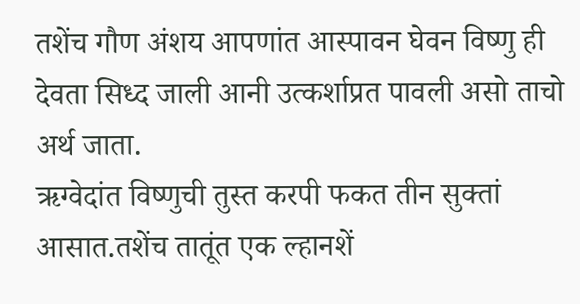तशेंच गौण अंशय आपणांत आस्पावन घेवन विष्णु ही देवता सिध्द जाली आनी उत्कर्शाप्रत पावली असो ताचो अर्थ जाता.
ऋग्वेदांत विष्णुची तुस्त करपी फकत तीन सुक्तां आसात.तशेंच तातूंत एक ल्हानशें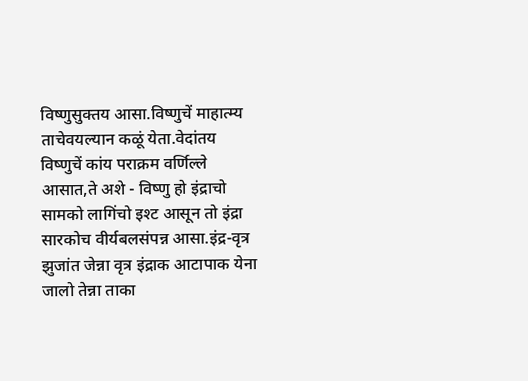विष्णुसुक्तय आसा.विष्णुचें माहात्म्य ताचेवयल्यान कळूं येता.वेदांतय विष्णुचें कांय पराक्रम वर्णिल्ले आसात,ते अशे - विष्णु हो इंद्राचो सामको लागिंचो इश्ट आसून तो इंद्रा सारकोच वीर्यबलसंपन्न आसा.इंद्र-वृत्र झुजांत जेन्ना वृत्र इंद्राक आटापाक येना जालो तेन्ना ताका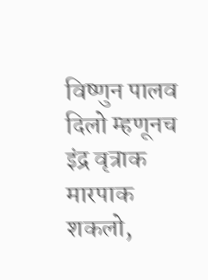विष्णुन पालव दिलो म्हणूनच इंद्र वृत्राक मारपाक शकलो,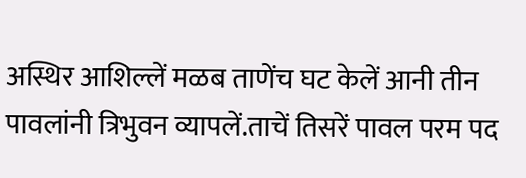अस्थिर आशिल्लें मळब ताणेंच घट केलें आनी तीन पावलांनी त्रिभुवन व्यापलें.ताचें तिसरें पावल परम पद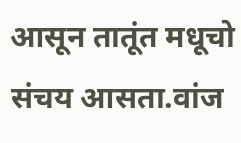आसून तातूंत मधूचो संचय आसता.वांज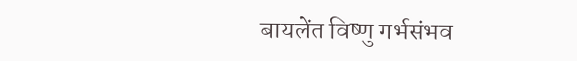बायलेंत विष्णु गर्भसंभव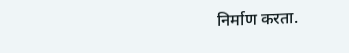निर्माण करता.